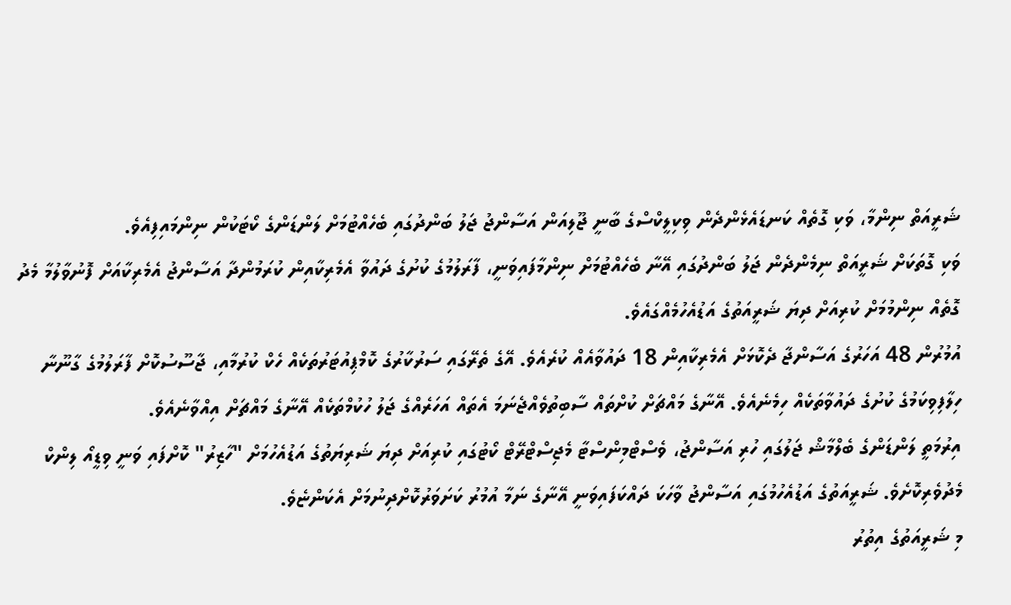ޝަރީއަތް ނިންމާ، ވަކި ގޮތެއް ކަނޑައެޅެންދެން ވިކިލީކްސްގެ ބާނީ ޖޫލިއަން އަސާންޖު ޖަލު ބަންދުގައި ބެހެއްޓުމަށް ލަންޑަންގެ ކޯޓަކުން ނިންމައިފިއެވެ.
ވަކި ގޮތަކަށް ޝަރީއަތް ނިމެންދެން ޖަލު ބަންދުގައި އޭނާ ބެހެއްޓުމަށް ނިންމާފައިވަނީ، ފާރަލުމުގެ ކުށުގެ ދައުވާ އެމެރިކާއިން ކުރަމުންދާ އަސާންޖު އެމެރިކާއަށް ފޮނުވާލުމާ މެދު ގޮތެއް ނިންމުމަށް ކުރިއަށް ދިޔަ ޝަރީއަތުގެ އަޑުއެހުމެއްގައެވެ.
އުމުރުން 48 އަހަރުގެ އަސާންޖާ ދެކޮޅަށް އެމެރިކާއިން 18 ދައުވާއެއް ކުރެއެވެ. އޭގެ ތެރޭގައި ސަރުކާރުގެ ކޮމްޕިއުޓަރުތަކެއް ހެކް ކުރުމާއި، ޖާސޫސުކޮށް ފާރަލުމުގެ ގާނޫނާ ހިލާފިވިކަމުގެ ކުށުގެ ދައުވާތަކެއް ހިމެނެއެވެ. އޭނާގެ މައްޗަށް ކުށްތައް ސާބިތުވެއްޖެނަމަ އެތައް އަހަރެއްގެ ޖަލު ހުކުމްތަކެއް އޭނާގެ މައްޗަށް އިއްވާނެއެވެ.
އިރުމަތީ ލަންޑަންގެ ބެލްމާޝް ޖަލުގައި ހުރި އަސާންޖު، ވެސްޓްމިންސްޓާ މެޖިސްޓްރޭޓް ކޯޓުގައި ކުރިއަށް ދިޔަ ޝަރިޔަތުގެ އަޑުއެހުމަށް "ހާޒިރު" ކޮށްފައި ވަނީ ވިޑީއޯ ލިންކް މެދުވެރިކޮށެވެ. ޝަރީއަތުގެ އަޑުއެހުމުގައި އަސާންޖު ވާހަކަ ދައްކަފައިވަނީ އޭނާގެ ނަމާ އުމުރު ކަށަވަރުކޮށްދިނުމަށް އެކަންޏެވެ.
މި ޝަރީއަތުގެ އިތުރު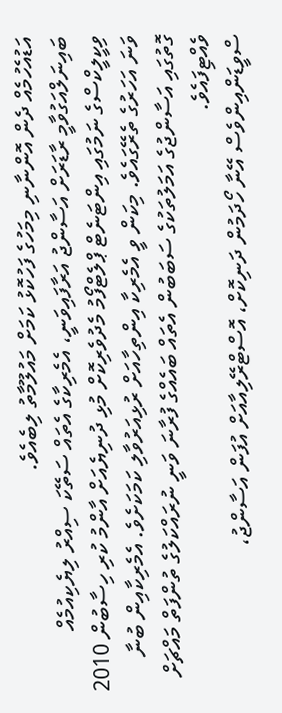އަޑުއެހުމެއް ދެން އޮންނާނި މިމަހުގެ ފަހުކޮޅު ކަމަށް މައުލޫމާތު ލިބެއެވެ.
ބައިނަލްއަގުވާމީ ރާޑަރަށް އަސާންޖު އަރާފައިވަނީ، އެމެރިކާގެ އެތައް ސަތޭކަ ސިއްރު ލިޔެކިއުމެއް ވިކީލީކްސްގެ ނަމުގައި އިންޓަނެޓް ޕްލެޓްފޯމު މެދުވެރިކޮށް މުޅި ދުނިޔެއަށް އާންމު ކުރި ހިސާބުން 2010 ވަނަ އަހަރުގެ ތެރޭގައެވެ. މިކަން ވީ އެމެރިކާ އިންތިހާއަށް ރުޅިއަރުވާލި ކަމަކަށެވެ. އެމެރިކާއިން ބުނާ ގޮތުގައި އަސާންޖުގެ އަމަލުތަކުގެ ސަބަބުން އެތައް ބައެއްގެ ފުރާނަ ވަނީ ނުރައްކަލުގެ ތުންފަތް މައްޗަށް ވެއްޓިފައެވެ.
ސްވީޑަންއިންވެސް އޭނާ ހޯދަމުން ދަނިކޮށް، އޮސްޓްރޭލިއާއަށް އުފަން އަސާންޖު،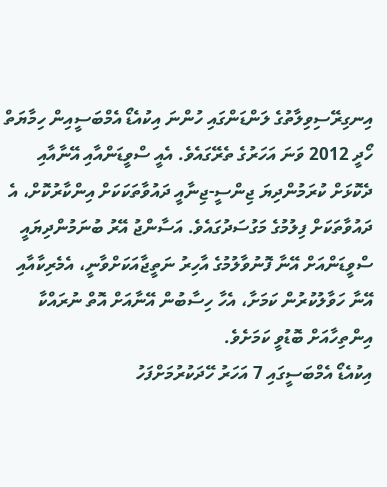އިނގިރޭސިވިލާތުގެ ލަންޑަންގައި ހުންނަ އިކުއެޑޯ އެމްބަސީއިން ހިމާޔަތް ހޯދީ 2012 ވަނަ އަހަރުގެ ތެރޭގައެވެ. އެއީ ސްވީޑަންއާއި އޭނާއާއި ދެކޮޅަށް ކުރަމުންދިޔަ ޖިންސީ-ޖިނާއީ ދައުވާތަކަކަށް އިންކާރުކޮށް، އެ ދައުވާތަކަށް ފިލުމުގެ މަގުސަދުގައެވެ. އަސާންޖު އޭރު ބުނަމުންދިޔައީ ސްވީޑަންއަށް އޭނާ ފޮނުވާލުމުގެ އާހިރު ނަތީޖާއަކަށްވާނީ، އެމެރިކާއާއި އޭނާ ހަވާލުކުރުން ކަމަށާ، އެހާ ހިސާބުން އޭނާއަށް އޮތް ނުރައްކާ އިންތިހާއަށް ބޮޑުވީ ކަމަށެވެ.
އިކުއެޑޯ އެމްބަސީގައި 7 އަހަރު ހޭދަކުރުމަށްފަހު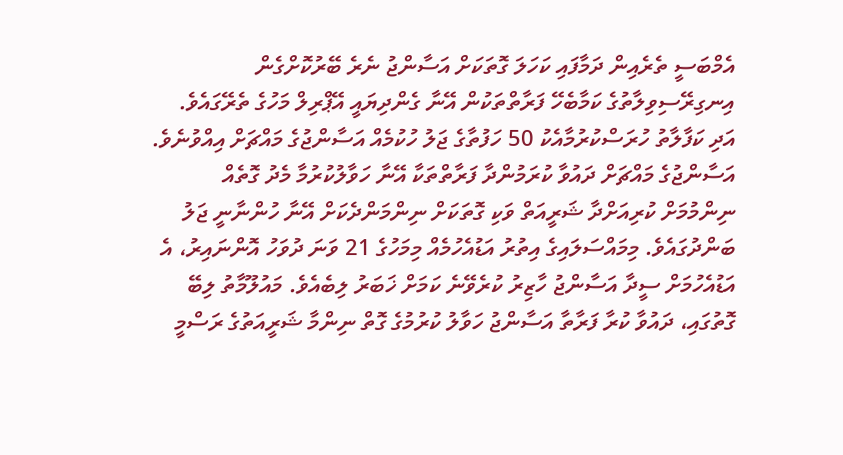އެމްބަސީ ތެރެއިން ދަމާފައި ކަހަލަ ގޮތަކަށް އަސާންޖު ނެރެ ބޭރުކޮށްގެން އިނގިރޭސިވިލާތުގެ ކަމާބެހޭ ފަރާތްތަކުން އޭނާ ގެންދިޔައީ އޭޕްރިލް މަހުގެ ތެރޭގައެވެ. އަދި ކަފާލާތު ހުރަސްކުރުމާއެކު 50 ހަފުތާގެ ޖަލު ހުކުމެއް އަސާންޖުގެ މައްޗަށް އިއްވުނެވެ. އަސާންޖުގެ މައްޗަށް ދައުވާ ކުރަމުންދާ ފަރާތްތަކާ އޭނާ ހަވާލުކުރުމާ މެދު ގޮތެއް ނިންމުމަށް ކުރިއަށްދާ ޝަރީއަތް ވަކި ގޮތަކަށް ނިންމަންދެކަށް އޭނާ ހުންނާނީ ޖަލު ބަންދުގައެވެ. މިމައްސަލައިގެ އިތުރު އަޑުއެހުމެއް މިމަހުގެ 21 ވަނަ ދުވަހު އޮންނައިރު، އެ އަޑުއެހުމަށް ސީދާ އަސާންޖު ހާޒިރު ކުރެވޭނެ ކަމަށް ޚަބަރު ލިބެއެވެ. މައުލޫމާތު ލިބޭ ގޮތުގައި، ދައުވާ ކުރާ ފަރާތާ އަސާންޖު ހަވާލު ކުރުމުގެ ގޮތް ނިންމާ ޝަރީއަތުގެ ރަސްމީ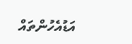އަޑުއެހުންތައް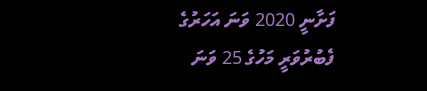ފަށާނީ 2020 ވަނަ އަހަރުގެ ފެބުރުވަރީ މަހުގެ 25 ވަނަ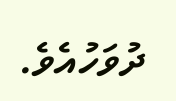ދުވަހުއެވެ.